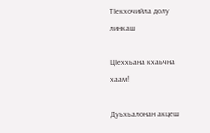ТIекхочийла долу линкаш

ЦIеххьана кхаьчна хаам!

Дуьхьалонан акцеш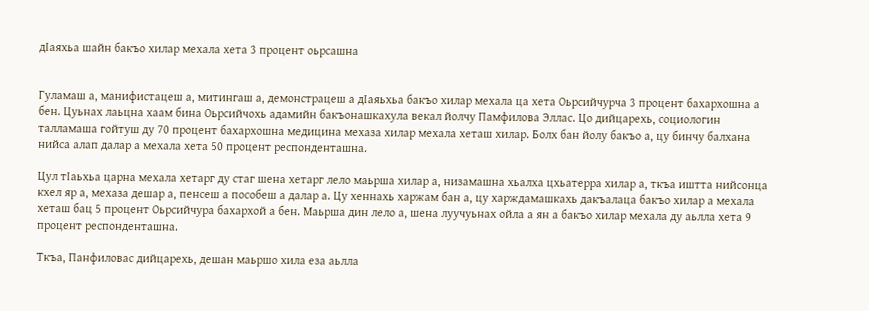дIаяхьа шайн бакъо хилар мехала хета 3 процент оьрсашна


Гуламаш а, манифистацеш а, митингаш а, демонстрацеш а дIаяьхьа бакъо хилар мехала ца хета Оьрсийчурча 3 процент бахархошна а бен. Цуьнах лаьцна хаам бина Оьрсийчохь адамийн бакъонашкахула векал йолчу Памфилова Эллас. Цо дийцарехь, социологин талламаша гойтуш ду 70 процент бахархошна медицина мехаза хилар мехала хеташ хилар. Болх бан йолу бакъо а, цу бинчу балхана нийса алап далар а мехала хета 50 процент респонденташна.

Цул тIаьхьа царна мехала хетарг ду стаг шена хетарг лело маьрша хилар а, низамашна хьалха цхьатерра хилар а, ткъа иштта нийсонца кхел яр а, мехаза дешар а, пенсеш а пособеш а далар а. Цу хеннахь харжам бан а, цу харждамашкахь дакъалаца бакъо хилар а мехала хеташ бац 5 процент Оьрсийчура бахархой а бен. Маьрша дин лело а, шена луучуьнах ойла а ян а бакъо хилар мехала ду аьлла хета 9 процент респонденташна.

Ткъа, Панфиловас дийцарехь, дешан маьршо хила еза аьлла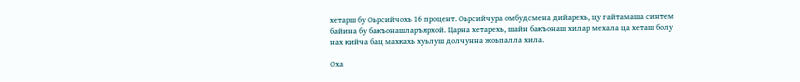хетарш бу Оьрсийчохь 16 процент. Оьрсийчура омбудсмена дийарехь, цу гайтамаша синтем байина бу бакъонашларъярхой. Царна хетарехь, шайн бакъонаш хилар мехала ца хеташ болу нах кийча бац махкахь хуьлуш долчунна жоьпалла хила.

Оха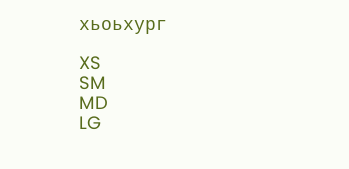хьоьхург

XS
SM
MD
LG